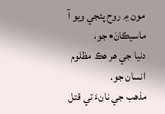مون ۾ روح پئجي ويو آ ماسيڪانَ• جو،
دنيا جي هر هڪ مظلوم انسان جو.
مذهب جي نانءَ تي قتل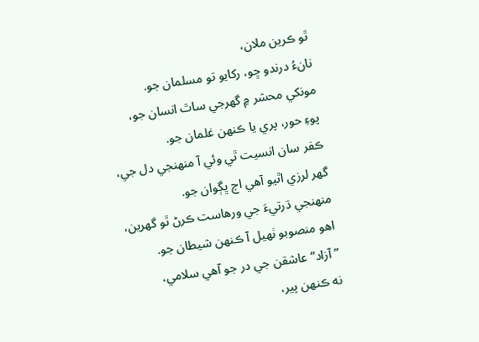ٿو ڪرين ملان،
نانءُ درندو ڇو، رکايو تو مسلمان جو.
مونکي محشر ۾ گهرجي ساٿ انسان جو،
پوءِ حور، پري يا ڪنهن غلمان جو.
ڪفر سان انسيت ٿي وئي آ منهنجي دل جي،
گهر لرزي اٿيو آهي اڄ ڀڳوان جو.
منهنجي ڌرتيءَ جي ورهاست ڪرڻ ٿو گهرين،
اهو منصوبو ٺهيل آ ڪنهن شيطان جو.
”آزاد“ عاشقن جي در جو آهي سلامي،
نه ڪنهن پير،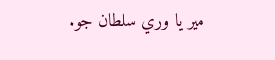مير يا وري سلطان جو.